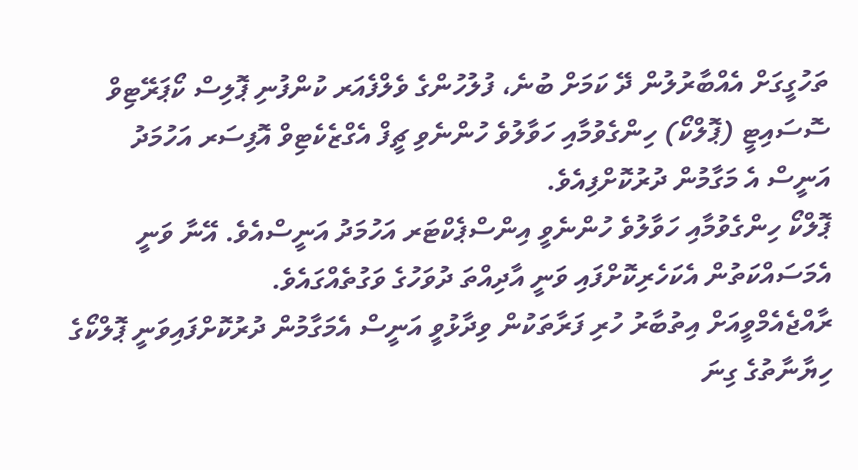ތަހުގީގަށް އެއްބާރުލުން ދޭ ކަމަށް ބުނެ، ފުލުހުންގެ ވެލްފެއަރ ކުންފުނި ޕޮލިސް ކޯޕަރޭޓިވް ސޮސައިޓީ (ޕޮލްކޯ) ހިންގެވުމާއި ހަވާލުވެ ހުންނެވި ޗީފް އެގްޒެކެޓިވް އޮފިސަރ އަހުމަދު އަނީސް އެ މަގާމުން ދުރުކޮށްފިއެވެ.
ޕޮލްކޯ ހިންގެވުމާއި ހަވާލުވެ ހުންނެވީ އިންސްޕެކްޓަރ އަހުމަދު އަނީސްއެވެ. އޭނާ ވަނީ އެމަސައްކަތުން އެކަހެރިކޮށްފައި ވަނީ އާދިއްތަ ދުވަހުގެ ވަގުތެއްގައެވެ.
ރާއްޖެއެމްވީއަށް އިތުބާރު ހުރި ފަރާތަކުން ވިދާޅުވީ އަނީސް އެމަގާމުން ދުރުކޮށްފައިވަނީ ޕޮލްކޯގެ ހިޔާނާތުގެ ގިނަ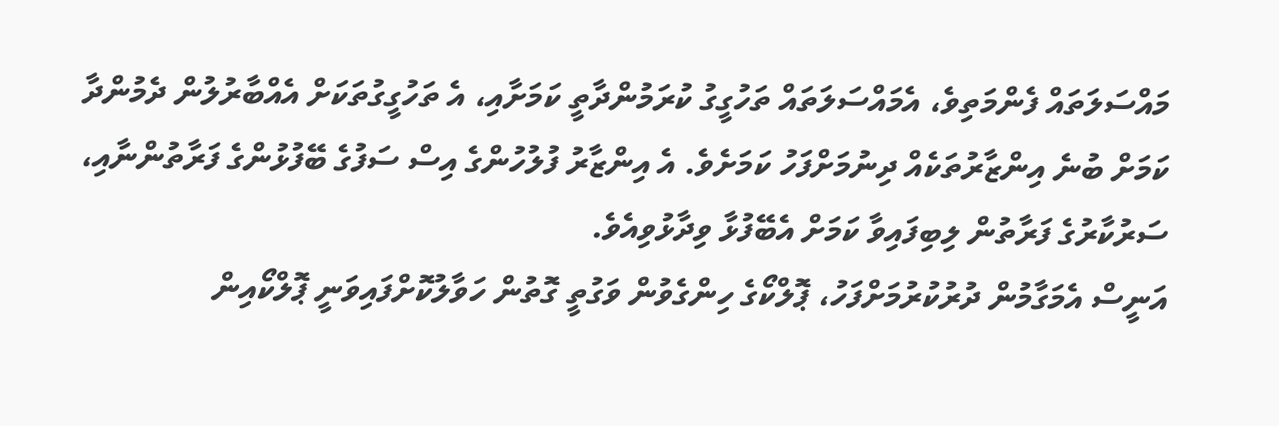މައްސަލަތައް ފެންމަތިވެ، އެމައްސަލަތައް ތަހުގީގު ކުރަމުންދާތީ ކަމަށާއި، އެ ތަހުގީގުތަކަށް އެއްބާރުލުން ދެމުންދާ ކަމަށް ބުނެ އިންޒާރުތަކެއް ދިނުމަށްފަހު ކަމަށެވެ. އެ އިންޒާރު ފުލުހުންގެ އިސް ސަފުގެ ބޭފުޅުންގެ ފަރާތުންނާއި، ސަރުކާރުގެ ފަރާތުން ލިބިފައިވާ ކަމަށް އެބޭފުޅާ ވިދާޅުވިއެވެ.
އަނީސް އެމަގާމުން ދުރުކުރުމަށްފަހު، ޕޮލްކޯގެ ހިންގެވުން ވަގުތީ ގޮތުން ހަވާލުކޮށްފައިވަނީ ޕޮލްކޯއިން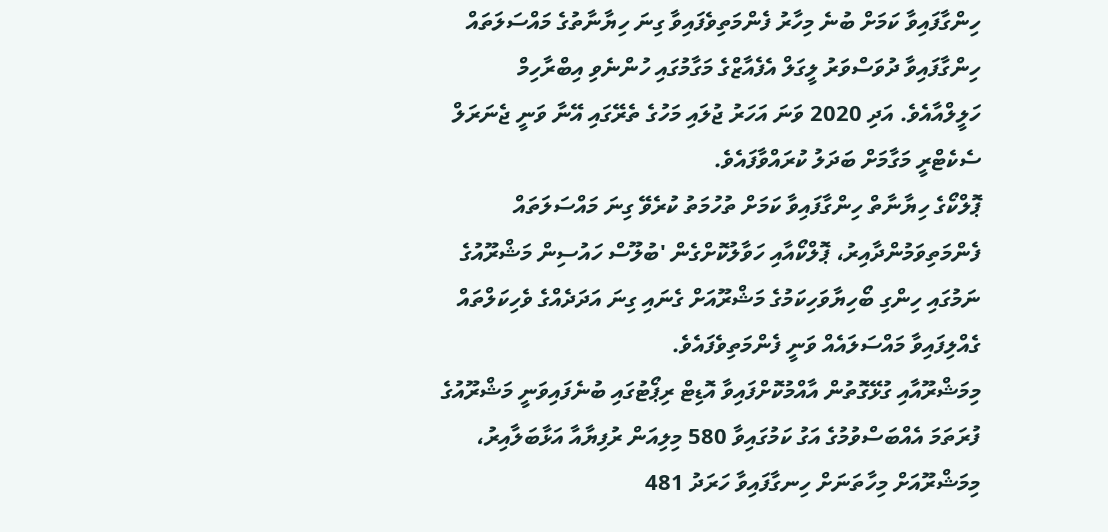ހިންގާފައިވާ ކަމަށް ބުނެ މިހާރު ފެންމަތިވެފައިވާ ގިނަ ހިޔާނާތުގެ މައްސަލަތައް ހިންގާފައިވާ ދުވަސްވަރު ލީގަލް އެފެއާޒްގެ މަގާމުގައި ހުންނެވި އިބްރާހިމް ހަލީލްއާއެވެ. އަދި 2020 ވަނަ އަހަރު ޖުލައި މަހުގެ ތެރޭގައި އޭނާ ވަނީ ޖެނަރަލް ސެކެޓްރީ މަގާމަށް ބަދަލު ކުރައްވާފައެވެ.
ޕޮލްކޯގެ ހިޔާނާތް ހިންގާފައިވާ ކަމަށް ތުހުމަތު ކުރެވޭ ގިނަ މައްސަލަތައް ފެންމަތިވަމުންދާއިރު، ޕޮލްކޯއާއި ހަވާލުކޮށްގެން 'ބުލޫސް ހައުސިން މަޝްރޫއުގެ ނަމުގައި ހިންގި ބޯހިޔާވަހިކަމުގެ މަޝްރޫއަށް ގެނައި ގިނަ އަދަދެއްގެ ވެހިކަލްތައް ގެއްލިފައިވާ މައްސަލައެއް ވަނީ ފެންމަތިވެފައެވެ.
މިމަޝްރޫއާއި ގުޅޭގޮތުން އާއްމުކޮށްފައިވާ އޮޑިޓް ރިޕޯޓުގައި ބުނެފައިވަނީ މަޝްރޫއުގެ ފުރަތަމަ އެއްބަސްވުމުގެ އަގު ކަމުގައިވާ 580 މިލިއަން ރުފިޔާއާ އަޅާބަލާއިރު، މިމަޝްރޫއަށް މިހާތަނަށް ހިނގާފައިވާ ހަރަދު 481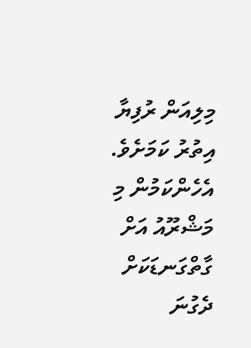މިލިއަން ރުފިޔާ އިތުރު ކަމަށެވެ. އެހެންކަމުން މި މަޝްރޫއު އަށް ގާތްގަނޑަކަށް ދެގުނަ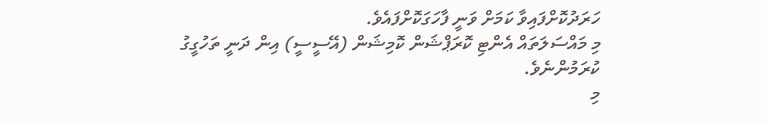ހަރަދުކޮށްފައިވާ ކަމަށް ވަނީ ފާހަގަކޮށްފައެވެ.
މި މައްސަލަތައް އެންޓި ކޮރަޕްޝަން ކޮމިޝަން (އޭސީސީ) އިން ދަނީ ތަހުގީގު ކުރަމުންނެވެ.
މި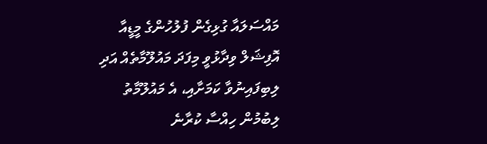މައްސަލައާ ގުޅިގެން ފުލުހުންގެ މީޑީއާ އޮފިޝަލް ވިދާޅުވީ މިފަދަ މައުލޫމާތެއް އަދި ލިބިފައިނުވާ ކަމަށާއި، އެ މައުލޫމާތު ލިބުމުން ހިއްސާ ކުރާނެ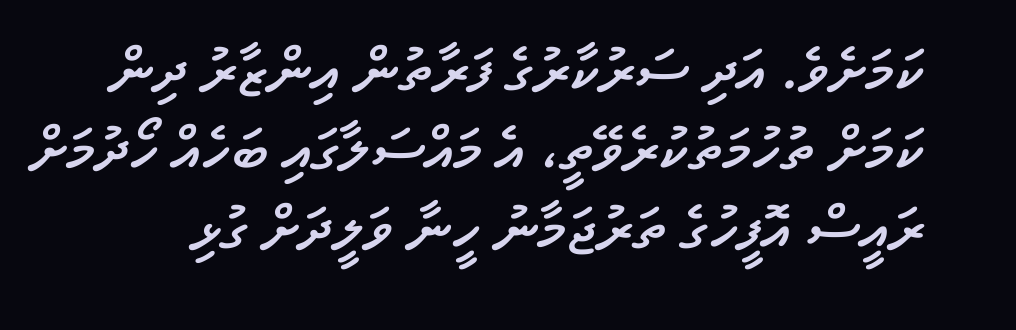ކަމަށެވެ. އަދި ސަރުކާރުގެ ފަރާތުން އިންޒާރު ދިން ކަމަށް ތުހުމަތުކުރެވޭތީ، އެ މައްސަލާގައި ބަހެއް ހޯދުމަށް ރައީސް އޮފީހުގެ ތަރުޖަމާނު ހީނާ ވަލީދަށް ގުޅި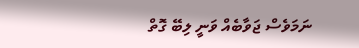ނަމަވެސް ޖަވާބެއް ވަނީ ލިބޭ ގޮތް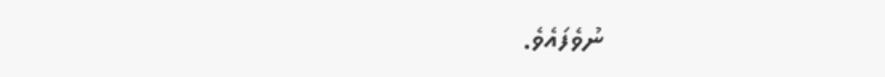ނުވެފައެވެ.